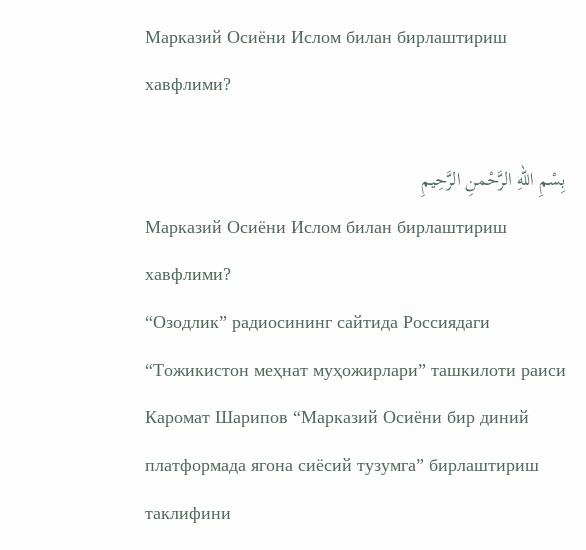Марказий Осиёни Ислом билан бирлаштириш хавфлими?

بِسْمِ اللهِ الرَّحْمنِ الرَّحِيمِ
Марказий Осиёни Ислом билан бирлаштириш хавфлими?
“Озодлик” радиосининг сайтида Россиядаги “Тожикистон меҳнат муҳожирлари” ташкилоти раиси Каромат Шарипов “Марказий Осиëни бир диний платформада ягона сиëсий тузумга” бирлаштириш таклифини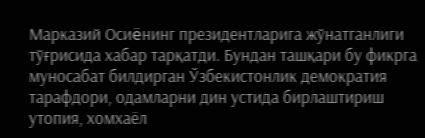Марказий Осиëнинг президентларига жўнатганлиги тўғрисида хабар тарқатди. Бундан ташқари бу фикрга муносабат билдирган Ўзбекистонлик демократия тарафдори, одамларни дин устида бирлаштириш утопия, хомхаёл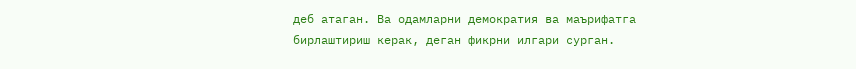деб атаган. Ва одамларни демократия ва маърифатга бирлаштириш керак, деган фикрни илгари сурган.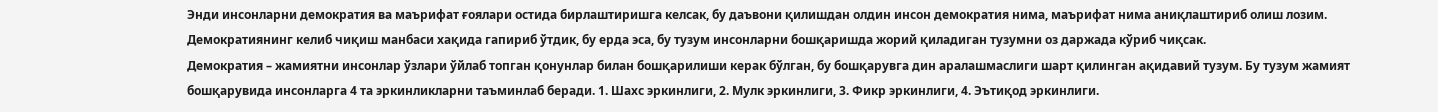Энди инсонларни демократия ва маърифат ғоялари остида бирлаштиришга келсак, бу даъвони қилишдан олдин инсон демократия нима, маърифат нима аниқлаштириб олиш лозим.
Демократиянинг келиб чиқиш манбаси хақида гапириб ўтдик, бу ерда эса, бу тузум инсонларни бошқаришда жорий қиладиган тузумни оз даржада кўриб чиқсак.
Демократия – жамиятни инсонлар ўзлари ўйлаб топган қонунлар билан бошқарилиши керак бўлган, бу бошқарувга дин аралашмаслиги шарт қилинган ақидавий тузум. Бу тузум жамият бошқарувида инсонларга 4 та эркинликларни таъминлаб беради. 1. Шахс эркинлиги, 2. Мулк эркинлиги, 3. Фикр эркинлиги, 4. Эътиқод эркинлиги.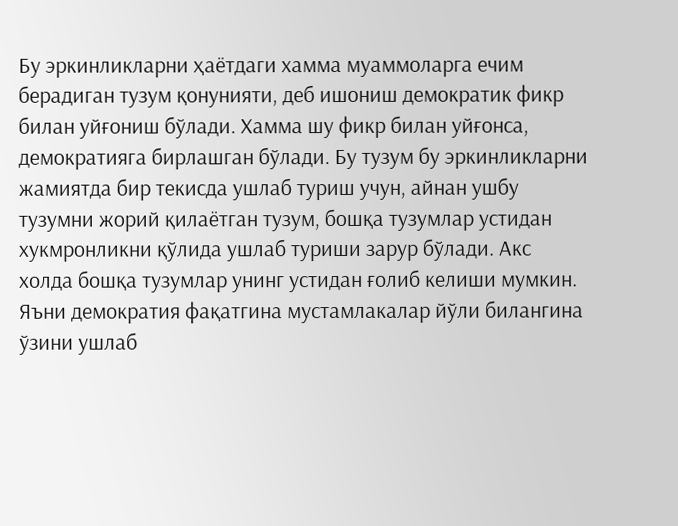Бу эркинликларни ҳаётдаги хамма муаммоларга ечим берадиган тузум қонунияти, деб ишониш демократик фикр билан уйғониш бўлади. Хамма шу фикр билан уйғонса, демократияга бирлашган бўлади. Бу тузум бу эркинликларни жамиятда бир текисда ушлаб туриш учун, айнан ушбу тузумни жорий қилаётган тузум, бошқа тузумлар устидан хукмронликни қўлида ушлаб туриши зарур бўлади. Акс холда бошқа тузумлар унинг устидан ғолиб келиши мумкин. Яъни демократия фақатгина мустамлакалар йўли билангина ўзини ушлаб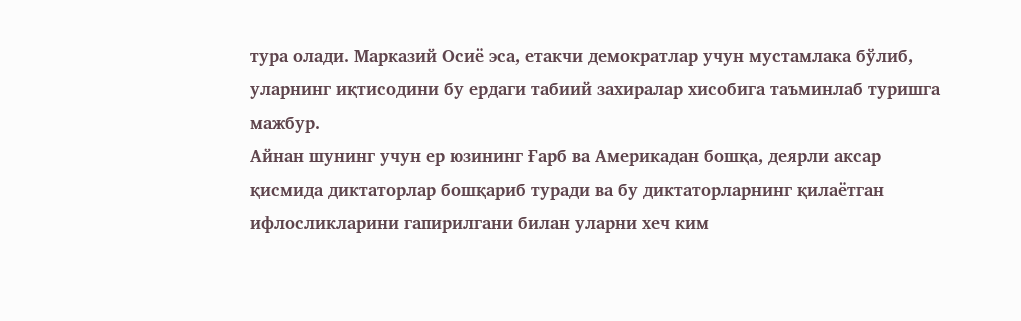тура олади. Марказий Осиё эса, етакчи демократлар учун мустамлака бўлиб, уларнинг иқтисодини бу ердаги табиий захиралар хисобига таъминлаб туришга мажбур.
Айнан шунинг учун ер юзининг Ғарб ва Америкадан бошқа, деярли аксар қисмида диктаторлар бошқариб туради ва бу диктаторларнинг қилаётган ифлосликларини гапирилгани билан уларни хеч ким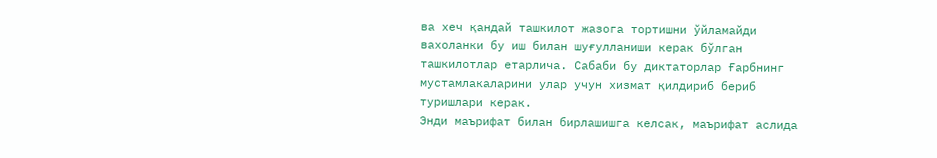ва хеч қандай ташкилот жазога тортишни ўйламайди вахоланки бу иш билан шуғулланиши керак бўлган ташкилотлар етарлича. Сабаби бу диктаторлар Ғарбнинг мустамлакаларини улар учун хизмат қилдириб бериб туришлари керак.
Энди маърифат билан бирлашишга келсак, маърифат аслида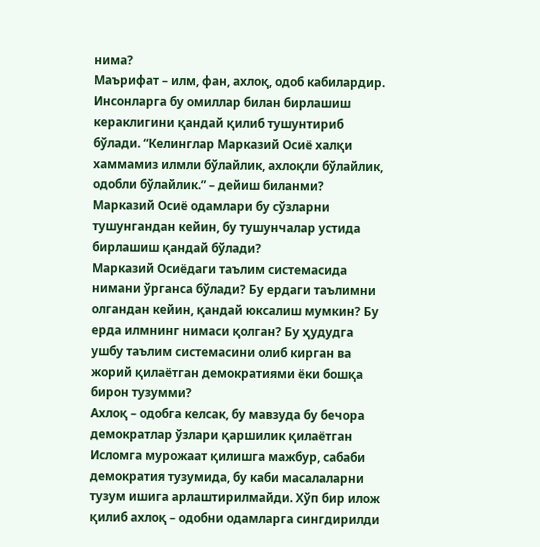нима?
Маърифат – илм, фан, ахлоқ, одоб кабилардир. Инсонларга бу омиллар билан бирлашиш кераклигини қандай қилиб тушунтириб бўлади. “Келинглар Марказий Осиё халқи хаммамиз илмли бўлайлик, ахлоқли бўлайлик, одобли бўлайлик.” – дейиш биланми? Марказий Осиё одамлари бу сўзларни тушунгандан кейин, бу тушунчалар устида бирлашиш қандай бўлади?
Марказий Осиёдаги таълим системасида нимани ўрганса бўлади? Бу ердаги таълимни олгандан кейин, қандай юксалиш мумкин? Бу ерда илмнинг нимаси қолган? Бу ҳудудга ушбу таълим системасини олиб кирган ва жорий қилаётган демократиями ёки бошқа бирон тузумми?
Ахлоқ – одобга келсак, бу мавзуда бу бечора демократлар ўзлари қаршилик қилаётган Исломга мурожаат қилишга мажбур, сабаби демократия тузумида, бу каби масалаларни тузум ишига арлаштирилмайди. Хўп бир илож қилиб ахлоқ – одобни одамларга сингдирилди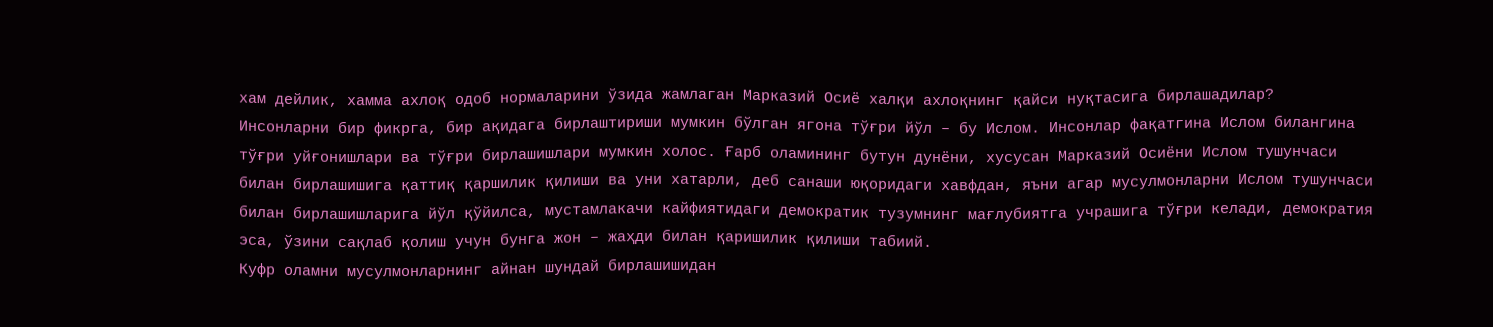хам дейлик, хамма ахлоқ одоб нормаларини ўзида жамлаган Марказий Осиё халқи ахлоқнинг қайси нуқтасига бирлашадилар?
Инсонларни бир фикрга, бир ақидага бирлаштириши мумкин бўлган ягона тўғри йўл – бу Ислом. Инсонлар фақатгина Ислом билангина тўғри уйғонишлари ва тўғри бирлашишлари мумкин холос. Ғарб оламининг бутун дунёни, хусусан Марказий Осиёни Ислом тушунчаси билан бирлашишига қаттиқ қаршилик қилиши ва уни хатарли, деб санаши юқоридаги хавфдан, яъни агар мусулмонларни Ислом тушунчаси билан бирлашишларига йўл қўйилса, мустамлакачи кайфиятидаги демократик тузумнинг мағлубиятга учрашига тўғри келади, демократия эса, ўзини сақлаб қолиш учун бунга жон – жаҳди билан қаришилик қилиши табиий.
Куфр оламни мусулмонларнинг айнан шундай бирлашишидан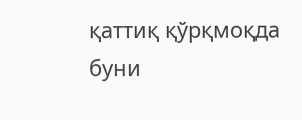қаттиқ қўрқмоқда буни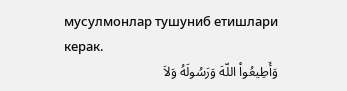мусулмонлар тушуниб етишлари керак.
وَأَطِيعُواْ اللّهَ وَرَسُولَهُ وَلاَ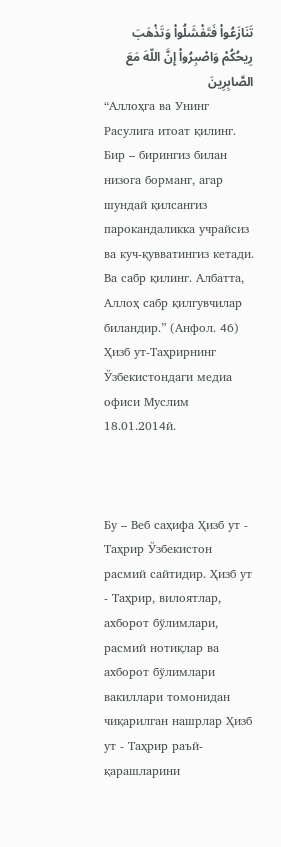تَنَازَعُواْ فَتَفْشَلُواْ وَتَذْهَبَ رِيحُكُمْ وَاصْبِرُواْ إِنَّ اللّهَ مَعَ الصَّابِرِينَ
“Аллоҳга ва Унинг Расулига итоат қилинг. Бир – бирингиз билан низога борманг, агар шундай қилсангиз парокандаликка учрайсиз ва куч-қувватингиз кетади. Ва сабр қилинг. Албатта, Аллоҳ сабр қилгувчилар биландир.” (Анфол. 46)
Ҳизб ут-Таҳрирнинг Ўзбекистондаги медиа офиси Муслим
18.01.2014й.



Бу – Веб саҳифа Ҳизб ут - Таҳрир Ўзбекистон расмий сайтидир. Ҳизб ут - Таҳрир, вилоятлар, ахборот бўлимлари, расмий нотиқлар ва ахборот бўлимлари вакиллари томонидан чиқарилган нашрлар Ҳизб ут - Таҳрир раъй-қарашларини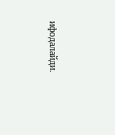ифодалайди.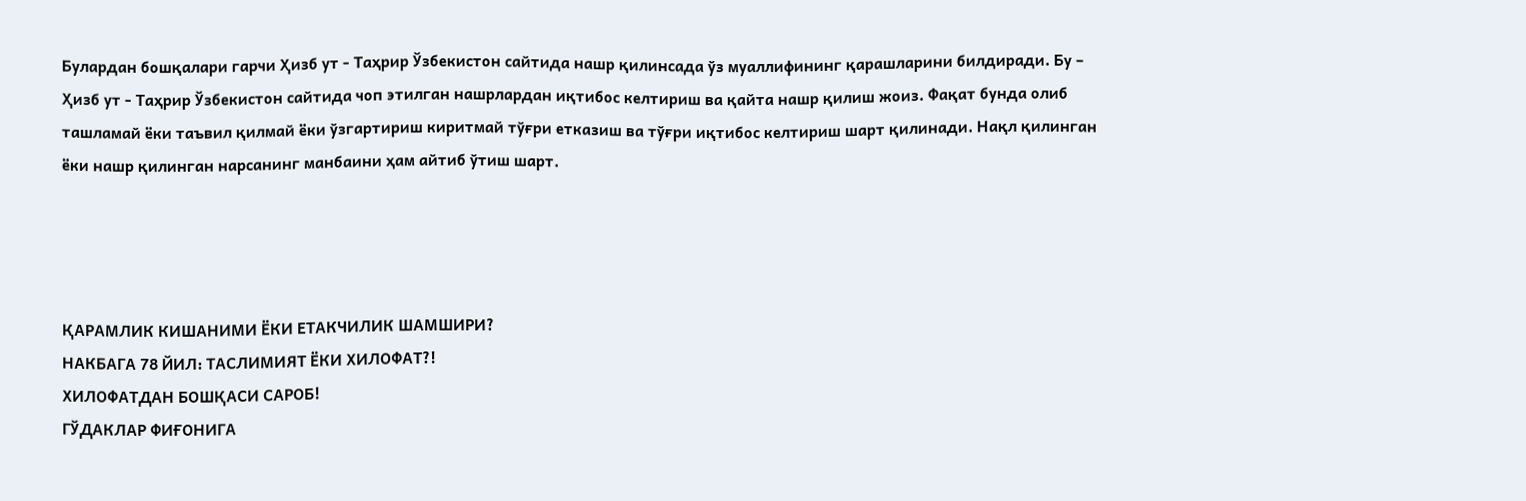Булардан бошқалари гарчи Ҳизб ут - Таҳрир Ўзбекистон сайтида нашр қилинсада ўз муаллифининг қарашларини билдиради. Бу – Ҳизб ут - Таҳрир Ўзбекистон сайтида чоп этилган нашрлардан иқтибос келтириш ва қайта нашр қилиш жоиз. Фақат бунда олиб ташламай ёки таъвил қилмай ёки ўзгартириш киритмай тўғри етказиш ва тўғри иқтибос келтириш шарт қилинади. Нақл қилинган ёки нашр қилинган нарсанинг манбаини ҳам айтиб ўтиш шарт.




ҚАРАМЛИК КИШАНИМИ ЁКИ ЕТАКЧИЛИК ШАМШИРИ?
НАКБАГА 78 ЙИЛ: ТАСЛИМИЯТ ЁКИ ХИЛОФАТ?!
ХИЛОФАТДАН БОШҚАСИ САРОБ!
ГЎДАКЛАР ФИҒОНИГА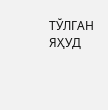ТЎЛГАН ЯҲУД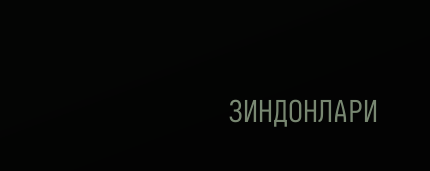ЗИНДОНЛАРИ